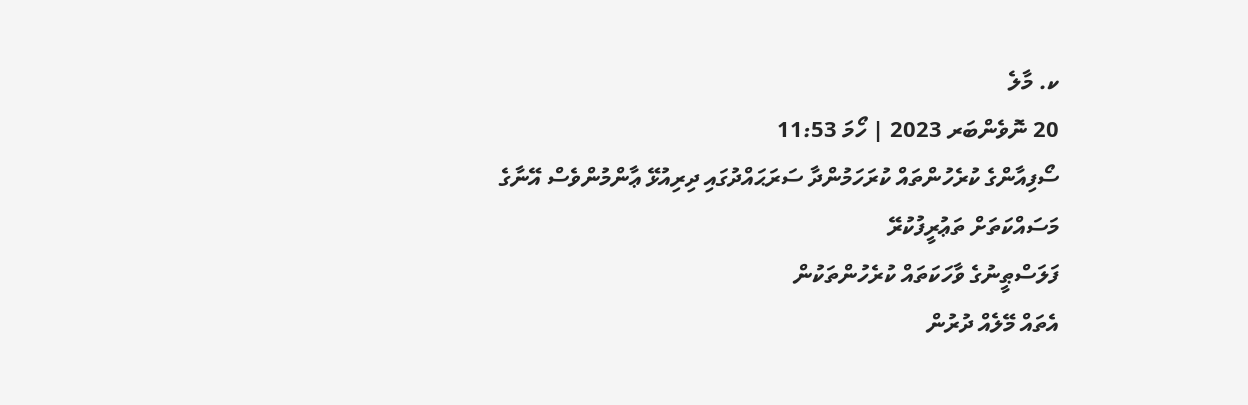ކ. މާލެ
20 ނޮވެންބަރ 2023 | ހޯމަ 11:53
ސޯފިއާންގެ ކުރެހުންތައް ކުރަހަމުންދާ ސަރަޙައްދުގައި ދިރިއުޅޭ ޢާންމުންވެސް އޭނާގެ މަސައްކަތަށް ތަޢުރީފުކުރޭ
ފަލަސްޠީނުގެ ވާހަކަތައް ކުރެހުންތަކުން
އެތައް މޭލެއް ދުރުން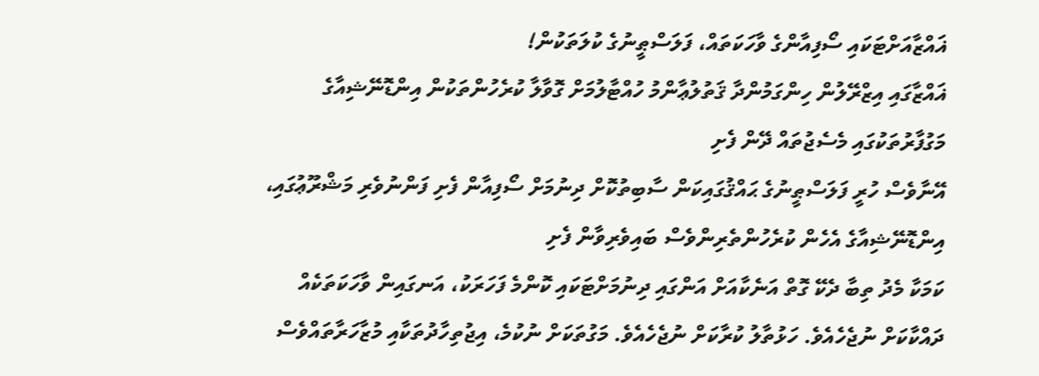ޣައްޒާއަށްޓަކައި ސޯފިއާންގެ ވާހަކަތައް، ފަލަސްޠީނުގެ ކުލަތަކުން!
ޣައްޒާގައި އިޒްރޭލުން ހިންގަމުންދާ ޤަތުލުޢާންމު ހުއްޓާލުމަށް ގޮވާލާ ކުރެހުންތަކުން އިންޑޮނޭޝިއާގެ މަގުފާރުތަކުގައި މެސެޖުތައް ދޭން ފެށި
އޭނާވެސް ހުރީ ފަލަސްޠީނުގެ ޙައްޤުގައިކަން ސާބިތުކޮށް ދިނުމަށް ސޯފިއާން ފެށި ފަންނުވެރި މަޝްރޫޢުގައި، އިންޑޮނޭޝިއާގެ އެހެން ކުރެހުންތެރިންވެސް ބައިވެރިވާން ފެށި
ކަމަކާ މެދު ތިބާ ދެކޭ ގޮތް އަނެކާއަށް އަންގައި ދިނުމަށްޓަކައި ކޮންމެ ފަހަރަކު، އަނގައިން ވާހަކަތަކެއް ދައްކާކަށް ނުޖެހެއެވެ. ހަޅުތާލު ކުރާކަށް ނުޖެހެއެވެ. މަގުތަކަށް ނުކުމެ، އިޖުތިހާދުތަކާއި މުޒާހަރާތައްވެސް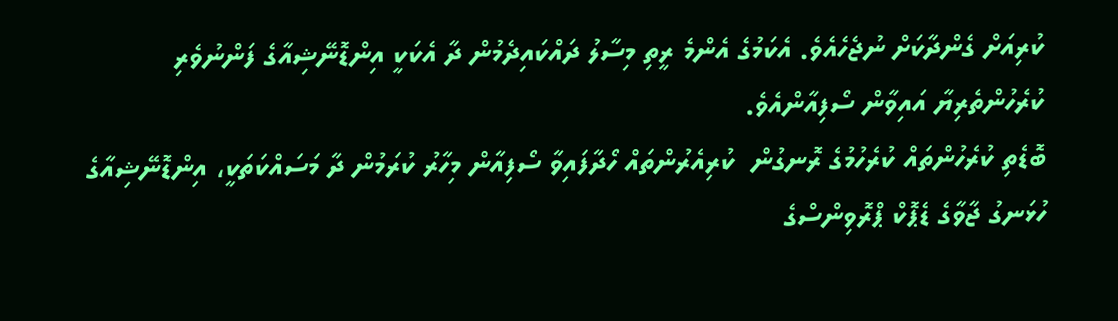ކުރިއަށް ގެންދާކަށް ނުޖެހެއެވެ. އެކަމުގެ އެންމެ ރީތި މިސާލު ދައްކައިދެމުން ދާ އެކަކީ އިންޑޮނޭޝިއާގެ ފަންނުވެރި ކުރެހުންތެރިޔާ އައިވާން ސޯފިއާންއެވެ.
ބޮޑެތި ކުރެހުންތައް ކުރެހުމުގެ ރޮނގުން  ކުރިއެރުންތައް ހޯދާފައިވާ ސޯފިއާން މިހާރު ކުރަމުން ދާ މަސައްކަތަކީ، އިންޑޮނޭޝިއާގެ ހުޅަނގު ޖާވާގެ ޑެޕޮކް ޕްރޮވިންސްގެ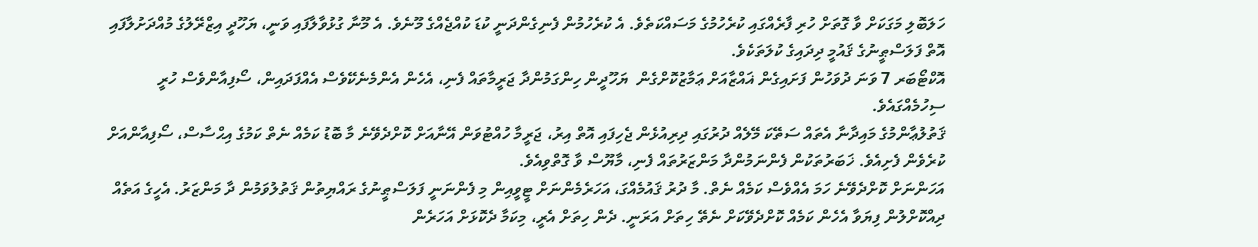ހަލަބޮލި މަގަކަށް ވާ ގޮތަށް ހުރި ފާރެއްގައި ކުރެހުމުގެ މަސައްކަތެވެ. އެ ކުރެހުމުން ފެނިގެންދަނީ ކުޑަ ކުއްޖެއްގެ މޫނެވެ. އެ މޫނާ ގުޅުވާލާފައި ވަނީ، ޔަހޫދީ އިޒްރޭލުގެ މުއްދަށުލާފައި އޮތް ފަލަސްޠީނުގެ ޤައުމީ ދިދައިގެ ކުލަތަކެވެ.
އޮކްޓޯބަރ 7 ވަނަ ދުވަހުން ފަށައިގެން ޣައްޒާއަށް ޢަމާޒުކޮށްގެން  ޔަހޫދީން ހިންގަމުންދާ ޖަރީމާތައް ފެނި، އެހެން އެންމެނެކޭވެސް އެއްފަދައިން، ސޯފިއާންވެސް ހުރީ ސިހުމެއްގައެވެ.
ޤަތުލުޢާންމުގެ މައިދާނާ އެތައް ސަތޭކަ މޭލެއް ދުރުގައި ދިރިއުޅެން ޖެހިފައި އޮތް އިރު، ޖަރީމާ ހުއްޓުވަން އޭނާއަށް ކޮށްދެވޭނެ މާ ބޮޑު ކަމެއް ނެތް ކަމުގެ އިޙްސާސް، ސޯފިއާންއަށް ކުރެވެން ފެށިއެވެ. ޚަބަރުތަކުން ފެންނަމުންދާ މަންޒަރުތައް ފެނި، މާޔޫސް ވާ ގޮތްވިއެވެ.
އަހަންނަށް ކޮށްދެވޭނެ ހަމަ އެއްވެސް ކަމެއް ނެތް. މާ ދުރު ޤައުމެއްގަ، އަހަރެމެންނަށް ޓީވީއިން މި ފެންނަނީ ފަލަސްޠީނުގެ ރައްޔިތުން ޤަތުލުވަމުން ދާ މަންޒަރު. އެހީގެ އަތެއް ދިއްކޮށްލުން ފިޔަވާ އެހެން ކަމެއް ކޮށްދެވޭކަށް ނެތޭ ހިތަށް އަރަނީ. ދެން ހިތަށް އެރީ، މިކަމާ ދެކޮޅަށް އަހަރެން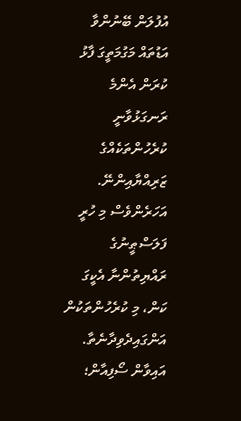އުފުލަން ބޭނުންވާ އަޑުތައް މަގުމަތީގަ ފާޅު ކުރަން އެންމެ ރަނގަޅުވާނީ ކުރެހުންތަކެއްގެ ޒަރިއްޔާއިންނޭ. އަހަރެންވެސް މި ހުރީ ފަލަސްޠީނުގެ ރައްޔިތުންނާ އެކީގަ ކަން، މި ކުރެހުންތަކުން އަންގައިދެވިދާނެތާ.
އައިވާން ސޯފިއާން؛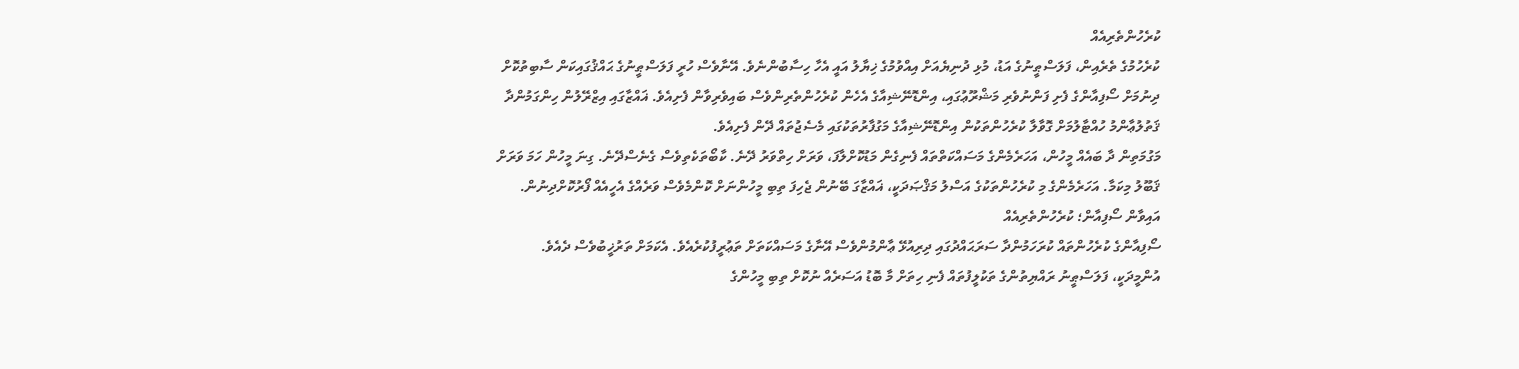ކުރެހުންތެރިއެއް
ކުރެހުމުގެ ތެރެއިން، ފަލަސްޠީނުގެ އަޑު، މުޅި ދުނިޔެއަށް އިއްވުމުގެ ޚިޔާލު އައީ އެހާ ހިސާބުންނެވެ. އޭނާވެސް ހުރީ ފަލަސްޠީނުގެ ޙައްޤުގައިކަން ސާބިތުކޮށް ދިނުމަށް ސޯފިއާންގެ ފެށި ފަންނުވެރި މަޝްރޫޢުގައި، އިންޑޮނޭޝިއާގެ އެހެން ކުރެހުންތެރިންވެސް ބައިވެރިވާން ފެށިއެވެ. ޣައްޒާގައި އިޒްރޭލުން ހިންގަމުންދާ ޤަތުލުޢާންމު ހުއްޓާލުމަށް ގޮވާލާ ކުރެހުންތަކުން އިންޑޮނޭޝިއާގެ މަގުފާރުތަކުގައި މެސެޖުތައް ދޭން ފެށިއެވެ.
މަގުމަތިން ދާ ބައެއް މީހުން، އަހަރެމެންގެ މަސައްކަތްތައް ފެނިގެން މަޑުކޮށްލާފަ، ވަރަށް ހިތްވަރު ދޭނެ. ކާބޯތަކެތިވެސް ގެނެސްދޭނެ. ގިނަ މީހުން ހަމަ ވަރަށް ޤަބޫލު މިކަމާ. އަހަރެމެންގެ މި ކުރެހުންތަކުގެ އަސްލު މަޤްޞަދަކީ، ޣައްޒާގަ ބޭނުން ޖެހިފަ ތިބި މީހުންނަށް ކޮންމެވެސް ވަރެއްގެ އެހީއެއް ފޯރުކޮށްދިނުން.
އައިވާން ސޯފިއާން؛ ކުރެހުންތެރިއެއް
ސޯފިއާންގެ ކުރެހުންތައް ކުރަހަމުންދާ ސަރަޙައްދުގައި ދިރިއުޅޭ ޢާންމުންވެސް އޭނާގެ މަސައްކަތަށް ތަޢުރީފުކުރެއެވެ. އެކަމަށް ތަރުޚީބުވެސް ދެއެވެ.
އުންމީދަކީ، ފަލަސްޠީނު ރައްޔިތުންގެ ތަކުލީފުތައް ފެނި ހިތަށް މާ ބޮޑު އަސަރެއް ނުކޮށް ތިބި މީހުންގެ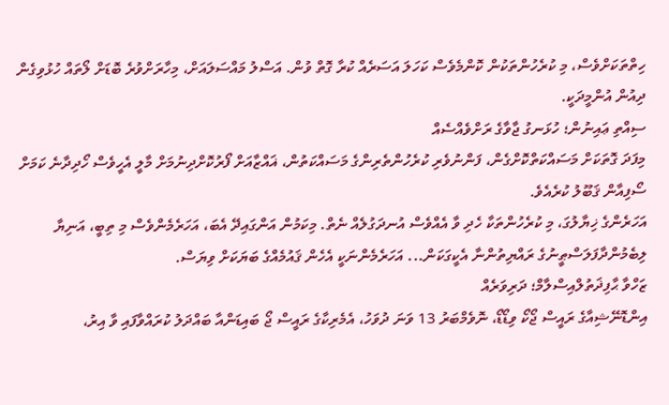ހިތްތަކަށްވެސް، މި ކުރެހުންތަކުން ކޮންމެވެސް ކަހަލަ އަސަރެއް ކުރާ ގޮތް ވުން. އަސްލު މައްސަލައަށް، މިހާރަށްވުރެ ބޮޑަށް ލޯތައް ހުޅުވިގެން ދިއުން އުންމީދަކީ.
ސިއްތި ޢައިނުން؛ ހުޅަނގު ޖާވާގެ ރަށްވެއްސެއް
މިފަދަ ގޮތަކަށް މަސައްކަތްކޮށްގެން، ފަންނުވެރި ކުރެހުންތެރިންގެ މަސައްކަތުން، ޣައްޒާއަށް ފޯރުކޮށްދިނުމަށް މާލީ އެހީވެސް ހޯދިދާނެ ކަމަށް ސޯފިއާން ޤަބޫލު ކުރެއެވެ.
އަހަރެންގެ ޚިޔާލުގަ، މި ކުރެހުންތަކާ ހެދި ވާ އެއްވެސް އުނދަގުލެއް ނެތް. މިކަމުން އަންގައިދޭ އެބަ، އަހަރެމެންވެސް މި ތިބީ، އަނިޔާ ލިބެމުންދާފަލަސްޠީނުގެ ރައްޔިތުންނާ އެކީގަކަން... އަހަރެމެންނަކީ އެހެން ޤައުމެއްގެ ބަޔަކަށް ވިޔަސް.
ޒަހްވާ ޙާފިޛަތުލްއިސްލާމް؛ ދަރިވަރެއް
އިންޑޮނޭޝިއާގެ ރައީސް ޖޯކޯ ވިޑޯޑޯ، ނޮވެމްބަރު 13 ވަނަ ދުވަހު، އެމެރިކާގެ ރައީސް ޖޯ ބައިޑަންއާ ބައްދަލު ކުރައްވާފައި ވާ އިރު،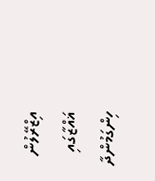އިޒްރޭލުން ޣައްޒާގައި ހިންގަމުންދާ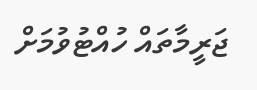ޖަރީމާތައް ހުއްޓުވުމަށް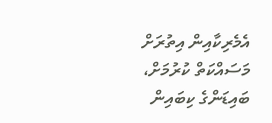އެމެރިކާއިން އިތުރަށް މަސައްކަތް ކުރުމަށް، ބައިޑަންގެ ކިބައިން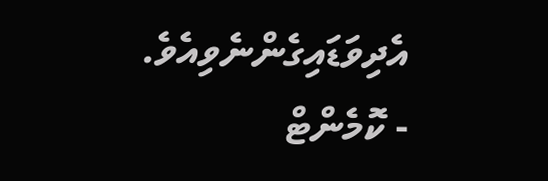އެދިވަޑައިގެންނެވިއެވެ.
- ކޮމެންޓް